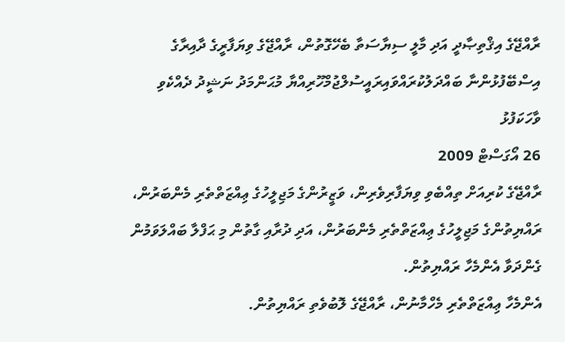ރާއްޖޭގެ އިޤްތިޞާދީ އަދި މާލީ ސިޔާސަތާ ބެހޭގޮތުން، ރާއްޖޭގެ ވިޔަފާރީގެ ދާއިރާގެ އިސްބޭފުޅުންނާ ބައްދަލުކުރައްވައިރައީސުލްޖުމްހޫރިއްޔާ މުޙަންމަދު ނަޝީދު ދެއްކެވި ވާހަކަފުޅު
26 އޯގަސްޓް 2009
ރާއްޖޭގެ ކުރިއަށް ތިއްބެވި ވިޔަފާރިވެރިން، ވަޒީރުންގެ މަޖިލީހުގެ ޢިއްޒަތްތެރި މެންބަރުން، ރައްޔިތުންގެ މަޖިލީހުގެ ޢިއްޒަތްތެރި މެންބަރުން، އަދި ދުރާއި ގާތުން މި ޙަފްލާ ބައްލަވަމުން ގެންދަވާ އެންމެހާ ރައްޔިތުން.
އެންމެހާ ޢިއްޒަތްތެރި މެހްމާނުން، ރާއްޖޭގެ ލޮބުވެތި ރައްޔިތުން.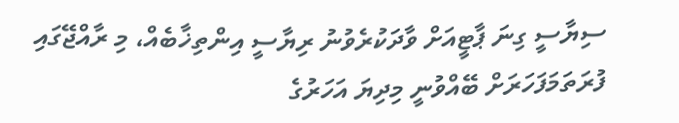ސިޔާސީ ގިނަ ޕާޓީއަށް ވާދަކުރެވުނު ރިޔާސީ އިންތިޚާބެއް، މި ރާއްޖޭގައި ފުރަތަމަފަހަރަށް ބޭއްވުނީ މިދިޔަ އަހަރުގެ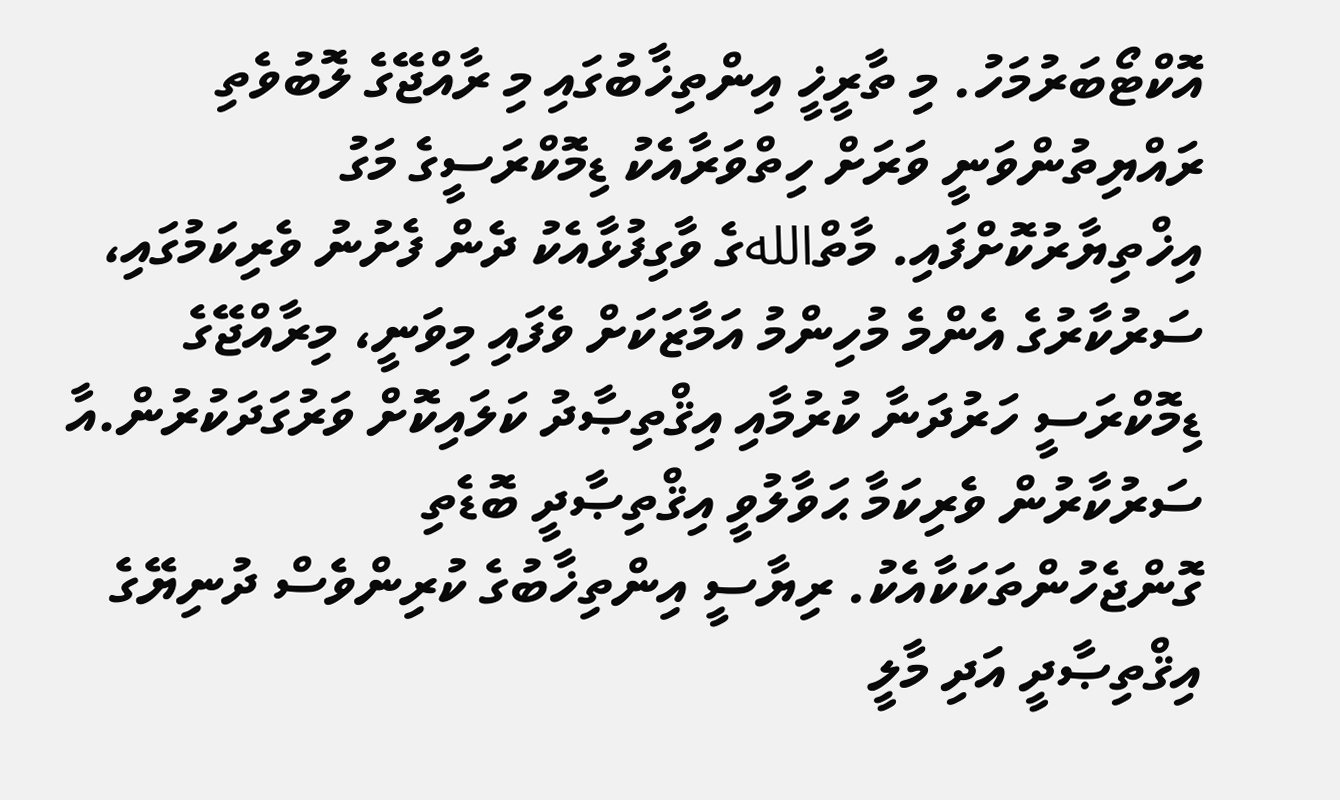އޮކްޓޯބަރުމަހު. މި ތާރީޚީ އިންތިޚާބުގައި މި ރާއްޖޭގެ ލޮބުވެތި ރައްޔިތުންވަނީ ވަރަށް ހިތްވަރާއެކު ޑިމޮކްރަސީގެ މަގު އިޚްތިޔާރުކޮށްފައި. މާތްاللهގެ ވާގިފުޅާއެކު ދެން ފެށުނު ވެރިކަމުގައި، ސަރުކާރުގެ އެންމެ މުހިންމު އަމާޒަކަށް ވެފައި މިވަނީ، މިރާއްޖޭގެ ޑިމޮކްރަސީ ހަރުދަނާ ކުރުމާއި އިޤްތިޞާދު ކަލައިކޮށް ވަރުގަދަކުރުން.އާ ސަރުކާރުން ވެރިކަމާ ޙަވާލުވީ އިޤްތިޞާދީ ބޮޑެތި ގޮންޖެހުންތަކަކާއެކު. ރިޔާސީ އިންތިޚާބުގެ ކުރިންވެސް ދުނިޔޭގެ އިޤްތިޞާދީ އަދި މާލީ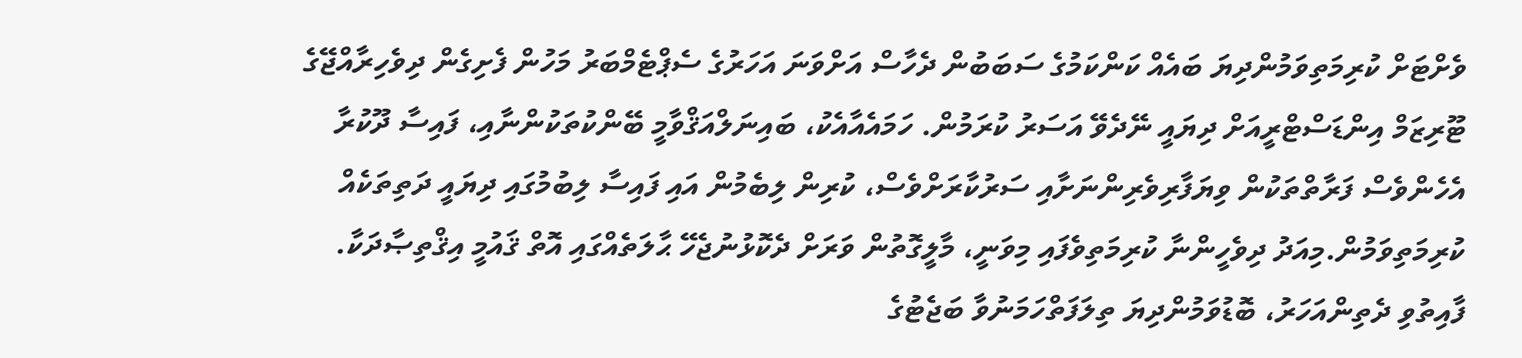ވެށްޓަށް ކުރިމަތިވަމުންދިޔަ ބައެއް ކަންކަމުގެ ސަބަބުން ދެހާސް އަށްވަނަ އަހަރުގެ ސެޕްޓެމްބަރު މަހުން ފެށިގެން ދިވެހިރާއްޖޭގެ ޓޫރިޒަމް އިންޑަސްޓްރީއަށް ދިޔައީ ނޭދެވޭ އަސަރު ކުރަމުން. ހަމައެއާއެކު، ބައިނަލްއަޤްވާމީ ބޭންކުތަކުންނާއި، ފައިސާ ދޫކުރާ އެހެންވެސް ފަރާތްތަކުން ވިޔަފާރިވެރިންނަށާއި ސަރުކާރަށްވެސް، ކުރިން ލިބެމުން އައި ފައިސާ ލިބުމުގައި ދިޔައީ ދަތިތަކެއް ކުރިމަތިވަމުން.މިއަދު ދިވެހީންނާ ކުރިމަތިވެފައި މިވަނީ، މާލީގޮތުން ވަރަށް ދެކޮޅުނުޖެހޭ ޙާލަތެއްގައި އޮތް ޤައުމީ އިޤްތިޞާދަކާ. ފާއިތުވި ދެތިންއަހަރު، ބޮޑުވަމުންދިޔަ ތިލަފަތްހަމަނުވާ ބަޖެޓުގެ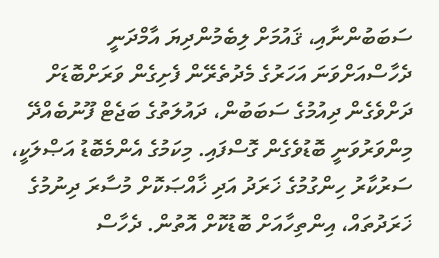ސަބަބުންނާއި، ޤައުމަށް ލިބެމުންދިޔަ އާމްދަނީ ދެހާސްއަށްވަނަ އަހަރުގެ މެދުތެރޭން ފެށިގެން ވަރަށްބޮޑަށް ދަށްވެގެން ދިއުމުގެ ސަބަބުން، ދައުލަތުގެ ބަޖެޓް ފޫނުބެއްދޭ މިންވަރުވަނީ ބޮޑުވެގެން ގޮސްފައި. މިކަމުގެ އެންމެބޮޑު އަޞްލަކީ، ސަރުކާރު ހިންގުމުގެ ޚަރަދު އަދި ޚާއްޞަކޮށް މުސާރަ ދިނުމުގެ ޚަރަދުތައް، އިންތިހާއަށް ބޮޑުކޮށް އޮތުން. ދެހާސް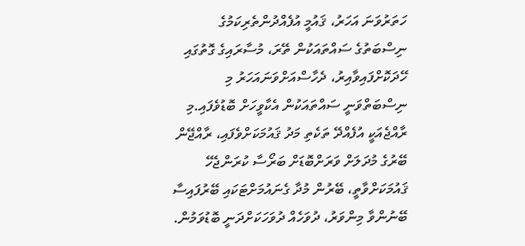ހަތަރުވަނަ އަހަރު، ޤައުމީ އުފެއްދުންތެރިކަމުގެ ނިސްބަތުގެ ސައްތައަކުން ތޭރަ، މުސާރައިގެ ގޮތުގައި ހޭދަކޮށްފައިވާއިރު، ދެހާސްއަށްވަނައަހަރު މި ނިސްބަތްވަނީ ސައްތައަކުން އެކާވީހަށް ބޮޑުވެފައި.މި ރާއްޖެއަކީ އުފެއްދޭ ތަކެތި މަދު ޤައުމަކަށްވެފައި، ރާއްޖޭން ބޭރުގެ މުދަލަށް ވަރަށްބޮޑަށް ބަރޯސާ ކުރަންޖެހޭ ޤައުމަކަށްވާތީ، ބޭރުން މުދާ ގެނައުމަށްޓަކައި ބޭރުފައިސާ ބޭނުންވާ މިންވަރު، ދުވަހެއް ދުވަހަކަށްދަނީ ބޮޑުވަމުން.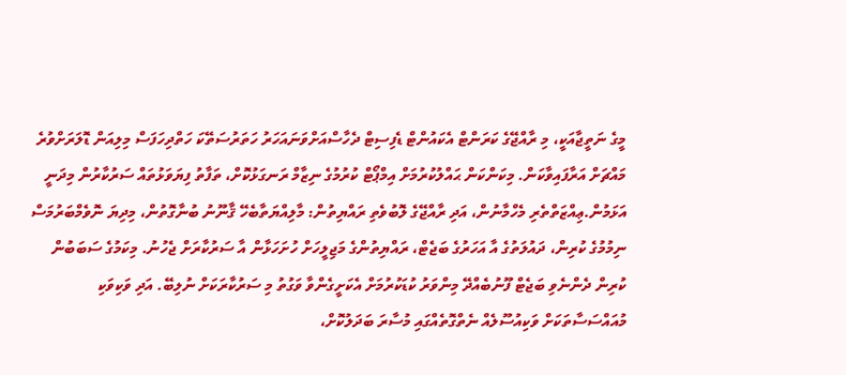މީގެ ނަތީޖާއަކީ، މި ރާއްޖޭގެ ކަރަންޓް އެކައުންޓް ޑެފިސިޓް ދެހާސްއަށްވަނައަހަރު ހަތަރުސަތޭކަ ހަތްދިހަފަސް މިލިއަން ޑޮލަރަށްވުރެ މައްޗަށް އަރާފައިވާކަން. މިކަންކަން ޙައްލުކުރުމަށް އިމްޕޯޓް ކުރުމުގެ ނިޒާމް ރަނގަޅުކޮށް، ތަފާތު ފިޔަވަޅުތައް ސަރުކާރުން މިދަނީ އަޅަމުން.ޢިއްޒަތްތެރި މެހްމާނުން، އަދި ރާއްޖޭގެ ލޮބުވެތި ރައްޔިތުން: މާލިއްޔަތާބެހޭ ޤާނޫނު ބުނާގޮތުން، މިދިޔަ ނޮވެމްބަރުމަސް ނިމުމުގެ ކުރިން، ދައުލަތުގެ އާ އަހަރުގެ ބަޖެޓް، ރައްޔިތުންގެ މަޖިލީހަށް ހުށަހަޅާން އާ ސަރުކާރަށް ޖެހުނު. މިކަމުގެ ސަބަބުން ކުރިން ދެންނެވި ބަޖެޓް ފޫނުބެއްދޭ މިންވަރު ކުޑަކުރުމަށް އެކަށީގެންވާ ވަގުތު މި ސަރުކާރަކަށް ނުލިބޭ. އަދި ވަކިވަކި މުއައްސަސާތަކަށް ވަކިއުސޫލެއް ނެތްގޮތެއްގައި މުސާރަ ބަދަލުކޮށް،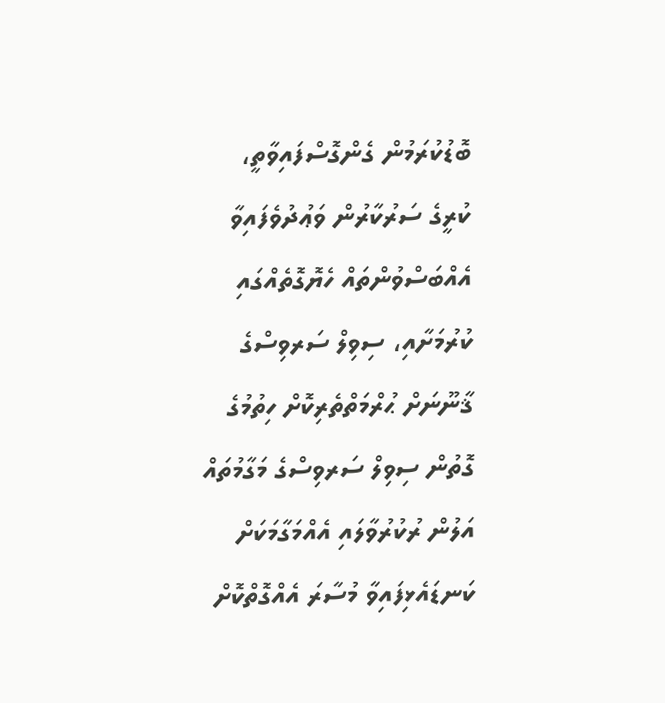ބޮޑުކުރަމުން ގެންގޮސްފައިވާތީ، ކުރީގެ ސަރުކާރުން ވަޢުދުވެފައިވާ އެއްބަސްވުންތައް ހެޔޮގޮތެއްގައި ކުރުމަށާއި، ސިވިލް ސަރވިސްގެ ޤާނޫނަށް ޙުރްމަތްތެރިކޮށް ހިތުމުގެ ގޮތުން ސިވިލް ސަރވިސްގެ މަގާމުތައް އަލުން ރުކުރުވާލައި އެއްމަގާމަކަށް ކަނޑައެޅިފައިވާ މުސާރަ އެއްގޮތްކޮށް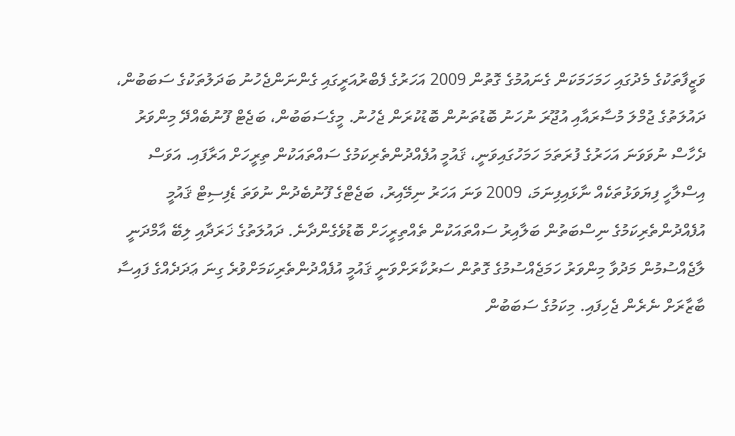ވަޒީފާތަކުގެ މެދުގައި ހަމަހަމަކަން ގެނައުމުގެ ގޮތުން 2009 އަހަރުގެ ފެބްރުއަރީގައި ގެންނަންޖެހުނު ބަދަލުތަކުގެ ސަބަބުން، ދައުލަތުގެ ޖުމްލަ މުސާރައާއި އުޖޫރަ ނުހަނު ބޮޑުތަނުން ބޮޑުކުރަން ޖެހުނު. މީގެސަބަބުން، ބަޖެޓް ފޫނުބެއްދޭ މިންވަރު ދެހާސް ނުވަވަނަ އަހަރުގެ ފުރަތަމަ ހަމަހުގައިވަނީ، ޤައުމީ އުފެއްދުންތެރިކަމުގެ ސައްތައަކުން ތިރީހަށް އަރާފައި. އަވަސް އިސްލާހީ ފިޔަވަޅުތަކެއް ނާޅައިފިނަމަ، 2009 ވަނަ އަހަރު ނިމޭއިރު، ބަޖެޓްގެ ފޫނުބެދުން ނުވަތަ ޑެފިސިޓް ޤައުމީ އުފެއްދުންތެރިކަމުގެ ނިސްބަތުން ބަލާއިރު ސައްތައަކުން ތެއްތިރީހަށް ބޮޑުވެގެންދާނެ. ދައުލަތުގެ ޚަރަދާއި ލިބޭ އާމްދަނީ ލާޖެއްސުމުން މަދުވާ މިންވަރު ހަމަޖެއްސުމުގެ ގޮތުން ސަރުކާރަށްވަނީ ޤައުމީ އުފެއްދުންތެރިކަމަށްވުރެ ގިނަ ޢަދަދެއްގެ ފައިސާ ބާޒާރަށް ނެރެން ޖެހިފައި. މިކަމުގެ ސަބަބުން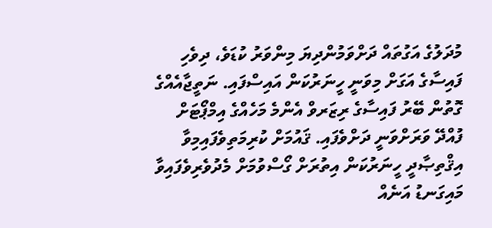މުދަލުގެ އަގުތައް ދަށްވަމުންދިޔަ މިންވަރު ކުޑަވެ، ދިވެހި ފައިސާގެ އަގަށް މިވަނީ ހީނަރުކަން އައިސްފައި. ނަތީޖާއެއްގެ ގޮތުން ބޭރު ފައިސާގެ ރިޒަރވް އެންމެ މަހެއްގެ އިމްޕޯޓަށް ފުއްދޭ ވަރަށްވަނީ ދަށްވެފައި. ޤައުމަށް ކުރިމަތިވެފައިމިވާ އިޤްތިޞާދީ ހީނަރުކަން އިތުރަށް ގޯސްވުމަށް މެދުވެރިވެފައިވާ މައިގަނޑު އަނެއް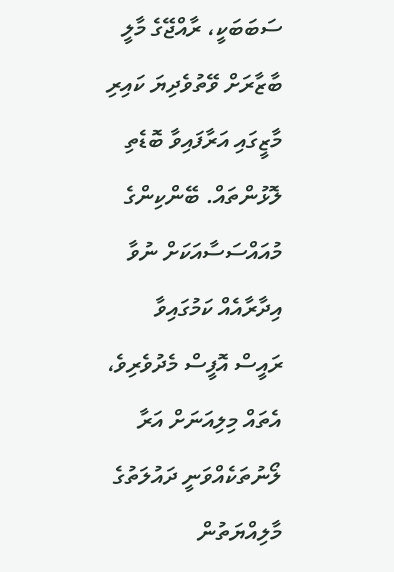ސަބަބަކީ، ރާއްޖޭގެ މާލީ ބާޒާރަށް ވޭތުވެދިޔަ ކައިރި މާޒީގައި އަރާފައިވާ ބޮޑެތި ލޮޅުންތައް. ބޭންކިންގެ މުއައްސަސާއަކަށް ނުވާ އިދާރާއެއް ކަމުގައިވާ ރައީސް އޮފީސް މެދުވެރިވެ، އެތައް މިލިއަނަށް އަރާ ލޯނުތަކެއްވަނީ ދައުލަތުގެ މާލިއްޔަތުން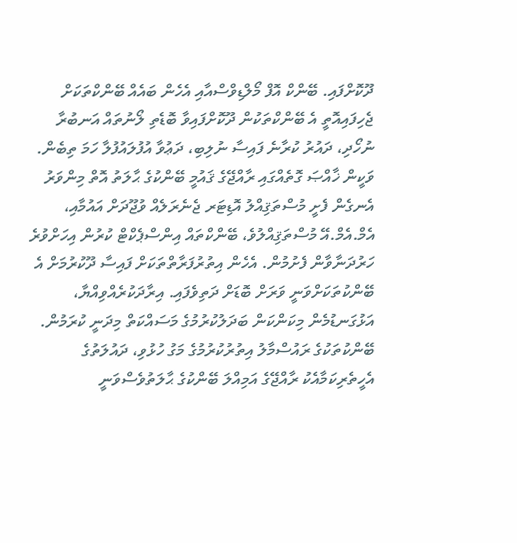ދޫކޮށްފައި. ބޭންކް އޮފް މޯލްޑިވްސްއާއި އެހެން ބައެއް ބޭންކްތަކަށް ޖެހިފައިއޮތީ އެ ބޭންކްތަކުން ދޫކޮށްފައިވާ ބޮޑެތި ލޯނުތައް އަނބުރާ ނުހޯދި، ދައުރު ކުރާނެ ފައިސާ ނުލިބި، ދަޢުވާ އުފުލައުފުލާ ހަމަ ތިބެން. ވަކީން ޚާއްޞަ ގޮތެއްގައި ރާއްޖޭގެ ޤައުމީ ބޭންކުގެ ޙާލަތު އޮތް މިންވަރު އެނގެން ފެށީ މުސްތަޤިއްލު އޮޑިޓަރ ޖެނެރަލެއް ވުޖޫދަށް އައުމާއި، އެމް.އެމް.އޭ މުސްތަޤިއްލުވެ، ބޭންކްތައް އިންސްޕެކްޓް ކުރުން އިހަށްވުރެ ހަރުދަނާވާން ފެށުމުން. އެހެން އިތުރުފަރާތްތަކަށް ފައިސާ ދޫކުރުމަށް އެ ބޭންކުތަކަށްވަނީ ވަރަށް ބޮޑަށް ދަތިވެފައި. އިރާދަކުރެއްވިއްޔާ، އަޅުގަނޑުމެން މިކަންކަން ބަދަލުކުރުމުގެ މަސައްކަތް މިދަނީ ކުރަމުން. ބޭންކުތަކުގެ ރައުސްމާލު އިތުރުކުރުމުގެ މަގު ހުޅުވި، ދައުލަތުގެ އެހީތެރިކަމާއެކު ރާއްޖޭގެ އަމިއްލަ ބޭންކުގެ ޙާލަތުވެސްވަނީ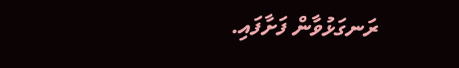ރަނގަޅުވާން ފަށާފައި.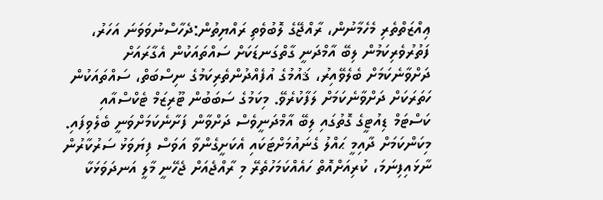ޢިއްޒަތްތެރި މެހެމާނުން، ރާއްޖޭގެ ލޮބުވެތި ރައްޔިތުން:ދެހާސްނުވަވަނަ އަހަރު، ފަތުރުވެރިކަމުން ލިބޭ އާމްދަނީ ގާތްގަނޑަކަށް ސައްތައަކުން އެގާރައަށް ދަށްވާނެކަމަށް ބެލެވޭއިރު، ޤައުމުގެ އުފެއްދުންތެރިކަމުގެ ނިސްބަތް، ސައްތައަކުން ހަތަރަކަށް ދަށްވާނެކަމަށް ލަފާކުރެވޭ. މިކަމުގެ ސަބަބުން ޓޫރިޒަމް ޓެކްސްއާއި ކަސްޓަމް ޑިއުޓީގެ ގޮތުގައި ލިބޭ އާމްދަނީވެސް ދަށްވާން ފަށާނެކަމަށްވަނީ ބެލެވިފައި. މިކަންކަމަށް ދާއިމީ ޙައްލު ގެނައުމަށްޓަކައި އެކަށީގެންވާ އަވަސް ފިޔަވަޅު ސަރުކާރުން ނާޅައިފިނަމަ، ކުރިއަށްއޮތް ހައެއްކަމަހުތެރޭ މި ރާއްޖެއަށް ޖެހޭނީ މާލީ އަނދަވަޅަކާ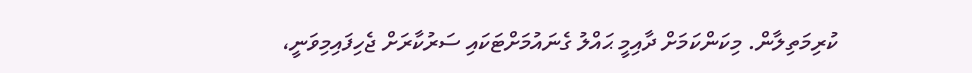ކުރިމަތިލާން. މިކަންކަމަށް ދާއިމީ ޙައްލު ގެނައުމަށްޓަކައި ސަރުކާރަށް ޖެހިފައިމިވަނީ،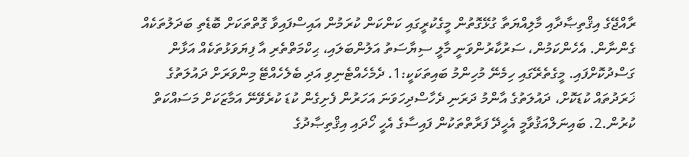ރާއްޖޭގެ އިޤްތިޞާދާއި މާލިއްޔަތާ ގުޅޭގޮތުން މީގެކުރީގައި ކަންކަން ކުރަމުން އައިސްފައިވާ ގޮތްތަކަށް ބޮޑެތި ބަދަލުތަކެއް ގެންނާން. އެހެންކަމުން، ސަރުކާރުންވަނީ މާލީ ސިޔާސަތު އަލުންބަލައި، ޙިކްމަތްތެރި އާ ފިޔަވަޅުތަކެއް އަޅާން ގަސްދުކޮށްފައި. މީގެތެރޭގައި ހިމެނޭ މުހިންމު ބައިތަކަކީ:1. ދެމެހެއްޓެނިވި އަދި ބެލެހެއްޓޭ މިންވަރަށް ދައުލަތުގެ ޚަރަދުތައް ކުޑަކޮށް، ދައުލަތުގެ އާންމު ދަރަނި ދެހާސްދިހަވަނަ އަހަރުން ފެށިގެން ކުޑަ ކުރެވޭނޭ އަމާޒަކަށް މަސައްކަތް ކުރުން.2. ބައިނަލްއަޤުވާމީ އެހީދޭ ފަރާތްތަކުން ފައިސާގެ އެހީ ހޯދައި އިޤްތިޞާދުގެ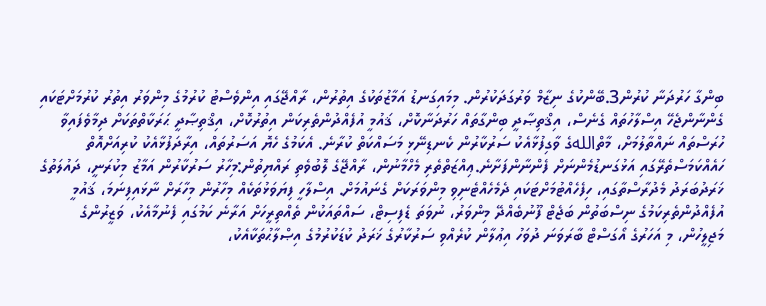ބިންގާ ހަރުދަނާ ކުރުން3.ބޭންކުގެ ނިޒާމް ވަރުގަދަކުރުން. މިމައިގަނޑު އަމާޒުތަކުގެ އިތުރުން، ރާއްޖޭގައި އިންވެސްޓު ކުރުމުގެ މިންވަރު އިތުރު ކުރުމަށްޓަކައި ގެންނާންޖެހޭ އިސްލާހުތައް ގެނެސް، އިޤްތިޞާދީ ބިންގާތައް ހަރުދަނާކޮށް، ޤައުމީ އުފެއްދުންތެރިކަން އިތުރުކޮށް، އިޤްތިޞާދީ ޙަރަކާތްތަކަށް ދިމާވެފައިވާ ހުރަސްތައް ނައްތާލުމަށް، މާތްاللهގެ ވާގިފުޅާއެކު ސަރުކާރުން ކެނޑިނޭޅި މަސައްކަތް ކުރާނެ. އެކަމުގެ ހެޔޮ އަސަރުތައް، އިރާދަފުޅާއެކު ކުރިއަށްއޮތް ހައެއްކަމަސްތެރޭގައި އަޅުގަނޑުމެންނަށް ފެންނާންފަށާނެ.ޢިއްޒަތްތެރި މެހްމާނުން، ރާއްޖޭގެ ލޮބުވެތި ރައްޔިތުން:މިހާރު ސަރުކާރުން އަމާޒު މިކުރަނީ، ދައުލަތުގެ ޚަރަދުބަރަދު މެދުރާސްތާގައި، ހިފެހެއްޓުމަށްޓަކައި ދެމެހެއްޓެނިވި މިންވަރަކަށް ގެނައުމަށް. އިސްލާހީ ފިޔަވަޅުތަކެއް މިހާރުން މިހާރަށް ނާޅައިފިނަމަ، ޤައުމީ އުފެއްދުންތެރިކަމުގެ ނިސްބަތުން ބަޖެޓް ފޫނުބެއްދޭ މިންވަރު، ނުވަތަ ޑެފިސިޓް، ސައްތައަކުން ތެއްތިރީހަށް އަރާނެ ކަމުގައި ފެނުމާއެކު، ވަޒީރުންގެ މަޖިލީހުން، މި އަހަރުގެ އޯގަސްޓް ބާރަވަނަ ދުވަހު އިޢުލާން ކުރެއްވި ސަރުކާރުގެ ޚަރަދު ކުޑަކުރުމުގެ އިޞްލާޙުތަކާއެކު،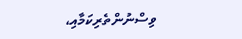ވިސްނުންތެރިކަމާއި،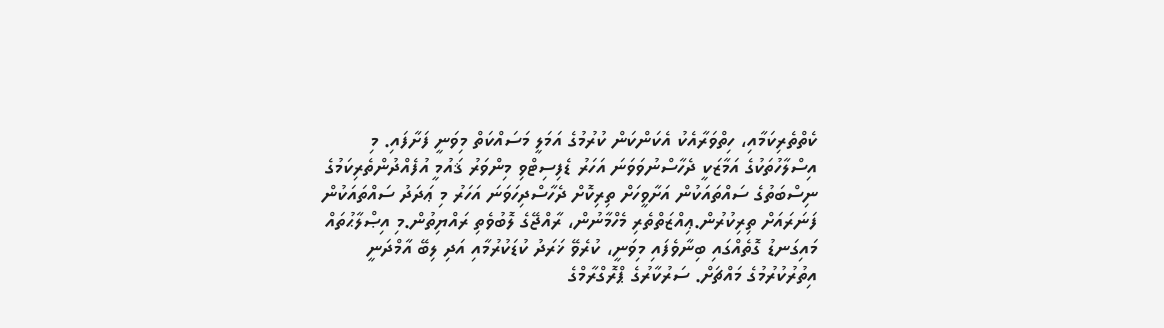ކެތްތެރިކަމާއި، ހިތްވަރާއެކު އެކަންކަން ކުރުމުގެ އަމަލީ މަސައްކަތް މިވަނީ ފަށާފައި. މި އިސްލާހުތަކުގެ އަމާޒަކީ ދެހާސްނުވަވަނަ އަހަރު ޑެފިސިޓްވި މިންވަރު ޤައުމީ އުފެއްދުންތެރިކަމުގެ ނިސްބަތުގެ ސައްތައަކުން އަށާވީހަށް ތިރިކޮށް ދެހާސްދިހަވަނަ އަހަރު މި ޢަދަދު ސައްތައަކުން ފަނަރައަށް ތިރިކުރުން.ޢިއްޒަތްތެރި މެހްމާނުން، ރާއްޖޭގެ ލޮބުވެތި ރައްޔިތުން.މި އިޞްލާޙުތައް މައިގަނޑު ގޮތެއްގައި ބިނާވެފައި މިވަނީ، ކުރެވޭ ޚަރަދު ކުޑަކުރުމާއި އަދި ލިބޭ އާމްދަނީ އިތުރުކުރުމުގެ މައްޗަށް. ސަރުކާރުގެ ޕްރޮގްރާމްގެ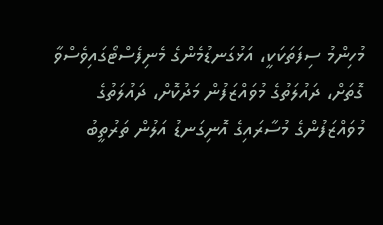މުހިންމު ސިފަތަކަކީ، އަޅުގަނޑުމެންގެ މެނިފެސްޓޯގައިވެސްވާ ގޮތަށް، ދައުލަތުގެ މުވައްޒަފުން މަދުކޮށް، ދައުލަތުގެ މުވައްޒަފުންގެ މުސާރައިގެ އޮނިގަނޑު އަލުން ތަރުތީބު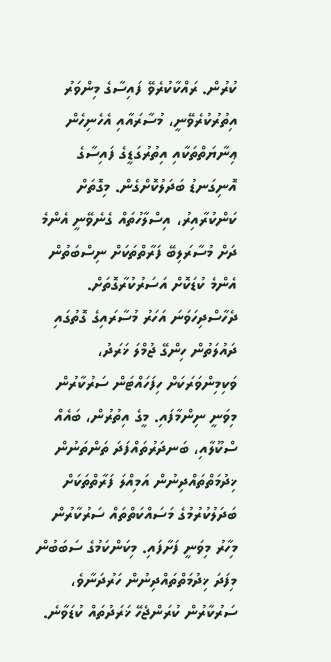ކުރުން. ރައްކާކުރެވޭ ފައިސާގެ މިންވަރު އިތުރުކުރެވޭނީ، މުސާރައާއި އެހެނިހެން ޢިނާޔަތްތަކާއި އިތުރުގަޑީގެ ފައިސާގެ އޮނިގަނޑު ބަދަލުކޮށްގެން. މިގޮތަށް ކަންކުރާއިރު، އިސްލާހުތައް ގެނެވޭނީ އެންމެ ދަށް މުސާރަލިބޭ ފަރާތްތަކަށް ނިސްބަތުން އެންމެ ކުޑަކޮށް އަސަރުކުރާގޮތަށް. ދެހާސްދިހަވަނަ އަހަރު މުސާރައިގެ ގޮތުގައި ދައުލަތުން ހިންގޭ ޖުމްލަ ޚަރަދު، ވަކިމިންވަރަކަށް ހިފަހައްޓަން ސަރުކާރުން މިވަނީ ނިންމާފައި. މީގެ އިތުރުން، ބައެއް ސްކޫލާއި، ބަނދަރުތައްފަދަ ތަންތަނުން ޚިދުމަތްތައްދިނުން އަމިއްލަ ފަރާތްތަކަށް ބަދަލުކުރުމުގެ މަސައްކަތްތައް ސަރުކާރުން މިހާރު މިވަނީ ފަށާފައި. މިކަންކަމުގެ ސަބަބުން މިފަދަ ޚިދުމަތްތައްދިނުން ހަރުދަނާވެ، ސަރުކާރުން ކުރަންޖެހޭ ޚަރަދުތައް ކުޑަވާނެ.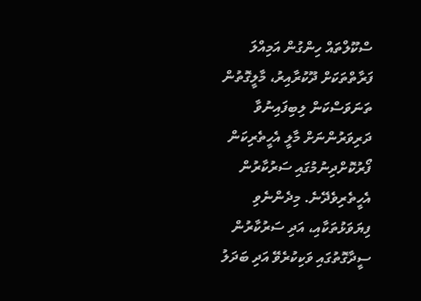ސްކޫލްތައް ހިންގުން އަމިއްލަ ފަރާތްތަކަށް ދޫކުރާއިރު، މާލީގޮތުން ތަނަވަސްކަން ލިބިފައިނުވާ ދަރިވަރުންނަށް މާލީ އެހީތެރިކަން ފޯރުކޮށްދިނުމުގައި ސަރުކާރުން އެހީތެރިވެދޭނެ. މިދެންނެވި ފިޔަވަޅުތަކާއި، އަދި ސަރުކާރުން ސީދާގޮތުގައި ވަކިކުރެވޭ އަދި ބަދަލު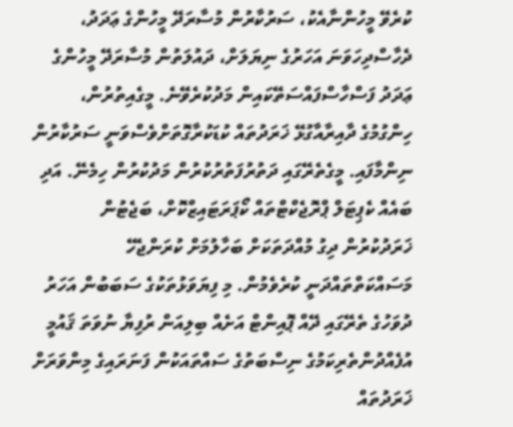ކުރެވޭ މީހުންނާއެކު، ސަރުކާރުން މުސާރަދޭ މީހުންގެ ޢަދަދު، ދެހާސްދިހަވަނަ އަހަރުގެ ނިޔަލަށް، ދައުލަތުން މުސާރަދޭ މީހުންގެ ޢަދަދު ފަސްހާސްފައްސަތޭކައިން މަދުކުރެވޭނެ. މީގެއިތުރުން، ހިންގުމުގެ ދާއިރާއާގުޅޭ ޚަރަދުތައް ކުޑަކުރާގޮތަށްވެސްވަނީ ސަރުކާރުން ނިންމާފައި. މީގެތެރޭގައި ދަތުރުފަތުރުކުރުން މަދުކުރުން ހިމެނޭ. އަދި ބައެއް ކެޕިޓަލް ޕްރޮޖެކްޓްތައް ކޯޕަރަޓައިޒްކޮށް، ބަޖެޓުން ޚަރަދުކުރުން ދިގު މުއްދަތަކަށް ބަހާލުމަށް ކުރަންޖެހޭ މަސައްކަތްތައްދަނީ ކުރެވެމުން. މި ފިޔަވަޅުތަކުގެ ސަބަބުން އަހަރު ދުވަހުގެ ތެރޭގައި ދޭއް ޕޮއިންޓް އަށެއް ބިލިއަން ރުފިޔާ ނުވަތަ ޤައުމީ އުފެއްދުންތެރިކަމުގެ ނިސްބަތުގެ ސައްތައަކުން ފަނަރައިގެ މިންވަރަށް ޚަރަދުތައް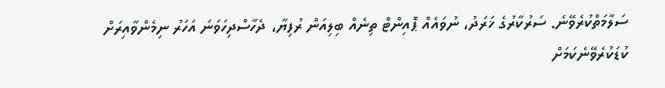ސަލާމަތްކުރެވޭނެ. ސަރުކާރުގެ ޚަރަދު، ނުވައެއް ޕޮއިންޓް ތިނެއް ބިލިއަން ރުފިޔާ، ދެހާސްދިހަވަނަ އަހަރު ނިމެންވާއިރަށް ކުޑަކުރެވޭނެކަމަށް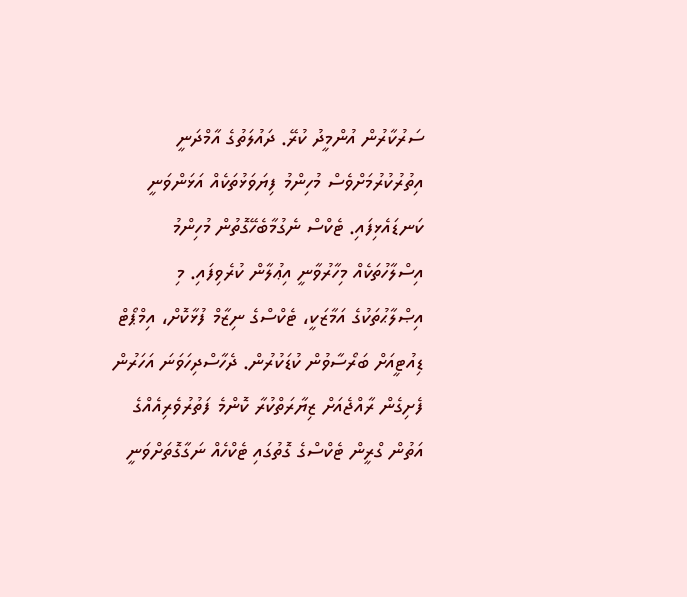ސަރުކާރުން އުންމީދު ކުރޭ. ދައުލަތުގެ އާމްދަނީ އިތުރުކުރުމަށްވެސް މުހިންމު ފިޔަވަޅުތަކެއް އަޅަންވަނީ ކަނޑައެޅިފައި. ޓެކްސް ނެގުމާބެހޭގޮތުން މުހިންމު އިސްލާހުތަކެއް މިހާރުވާނީ އިޢުލާން ކުރެވިފައި. މި އިޞްލާޙުތަކުގެ އަމާޒަކީ، ޓެކްސްގެ ނިޒާމް ފުޅާކޮށް، އިމްޕޯޓް ޑިއުޓީއަށް ބަރޯސާވުން ކުޑަކުރުން. ދެހާސްދިހަވަނަ އަހަރުން ފެށިގެން ރާއްޖެއަށް ޒިޔާރަތްކުރާ ކޮންމެ ފަތުރުވެރިއެއްގެ އަތުން ގްރީން ޓެކްސްގެ ގޮތުގައި ޓެކްހެއް ނަގާގޮތަށްވަނީ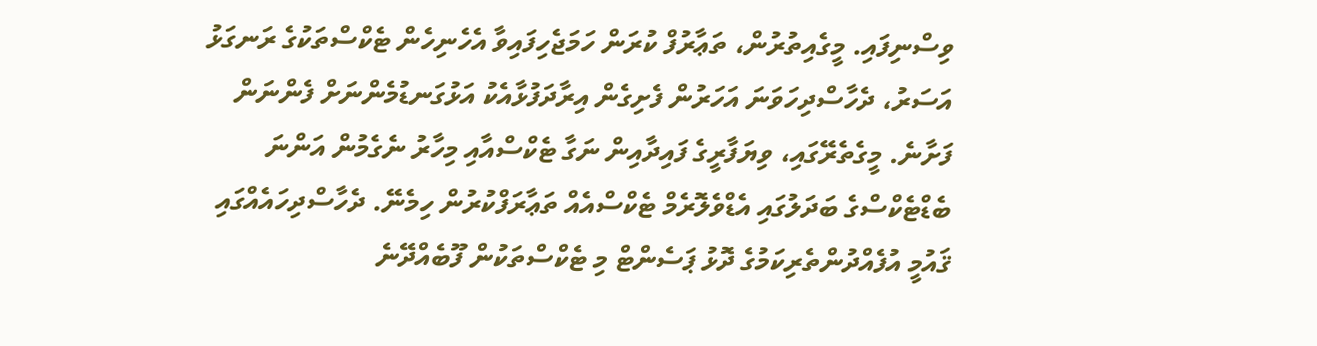ވިސްނިފައި. މީގެއިތުރުން، ތަޢާރުފް ކުރަން ހަމަޖެހިފައިވާ އެހެނިހެން ޓެކްސްތަކުގެ ރަނގަޅު އަސަރު، ދެހާސްދިހަވަނަ އަހަރުން ފެށިގެން އިރާދަފުޅާއެކު އަޅުގަނޑުމެންނަށް ފެންނަން ފަށާނެ. މީގެތެރޭގައި، ވިޔަފާރީގެ ފައިދާއިން ނަގާ ޓެކްސްއާއި މިހާރު ނެގެމުން އަންނަ ބެޑްޓެކްސްގެ ބަދަލުގައި އެޑްވެލޮރެމް ޓެކްސްއެއް ތަޢާރަފްކުރުން ހިމެނޭ. ދެހާސްދިހައެއްގައި ޤައުމީ އުފެއްދުންތެރިކަމުގެ ދޮޅު ޕަސެންޓް މި ޓެކްސްތަކުން ފޫބެއްދޭނެ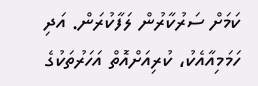ކަމަށް ސަރުކާރުން ލަފާކުރަން. އަދި ހަމަމިއާއެކު، ކުރިއަށްއޮތް އަހަރުތަކުގެ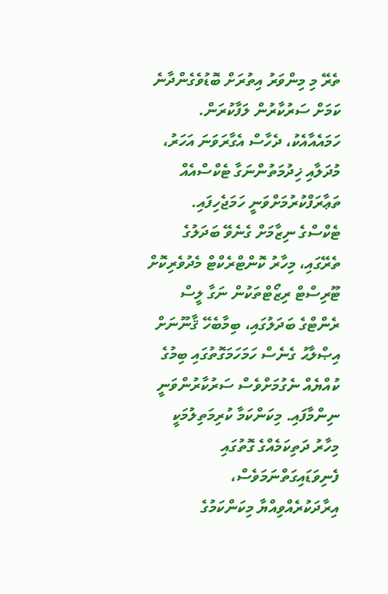ތެރޭ މި މިންވަރު އިތުރަށް ބޮޑުވެގެންދާނެ ކަމަށް ސަރުކާރުން ލަފާކުރަން. ހަމައެއާއެކު، ދެހާސް އެގާރަވަނަ އަހަރު، މުދަލާއި ޚިދުމަތުންނަގާ ޓެކްސްއެއް ތަޢާރަފްކުރުމަށްވަނީ ހަމަޖެހިފައި. ޓެކްސްގެ ނިޒާމަށް ގެނެވޭ ބަދަލުގެ ތެރޭގައި، މިހާރު ކޮންޓްރެކްޓް މެދުވެރިކޮށް ޓޫރިސްޓް ރިޒޯޓްތަކުން ނަގާ ލީސް ރެންޓްގެ ބަދަލުގައި، ބިމާބެހޭ ޤާނޫނަށް އިޞްލާޙު ގެނެސް ހަމަހަމަގޮތުގައި ބިމުގެ ކުއްޔެއް ނެގުމަށްވެސް ސަރުކާރުންވަނީ ނިންމާފައި. މިކަންކަމާ ކުރިމަތިލުމަކީ މިހާރު ދަތިކަމެއްގެ ގޮތުގައި ފެނިވަޑައިގަތްނަމަވެސް، އިރާދަކުރެއްވިއްޔާ މިކަންކަމުގެ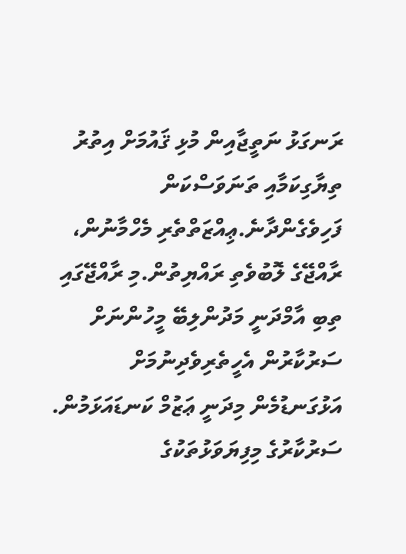ރަނގަޅު ނަތީޖާއިން މުޅި ޤައުމަށް އިތުރު ތިޔާގިކަމާއި ތަނަވަސްކަން ފަހިވެގެންދާނެ.ޢިއްޒަތްތެރި މެހްމާނުން، ރާއްޖޭގެ ލޮބުވެތި ރައްޔިތުން.މި ރާއްޖޭގައި ތިބި އާމްދަނީ މަދުންލިބޭ މީހުންނަށް ސަރުކާރުން އެހީތެރިވެދިނުމަށް އަޅުގަނޑުމެން މިދަނީ ޢަޒުމް ކަނޑައަޅަމުން. ސަރުކާރުގެ މިފިޔަވަޅުތަކުގެ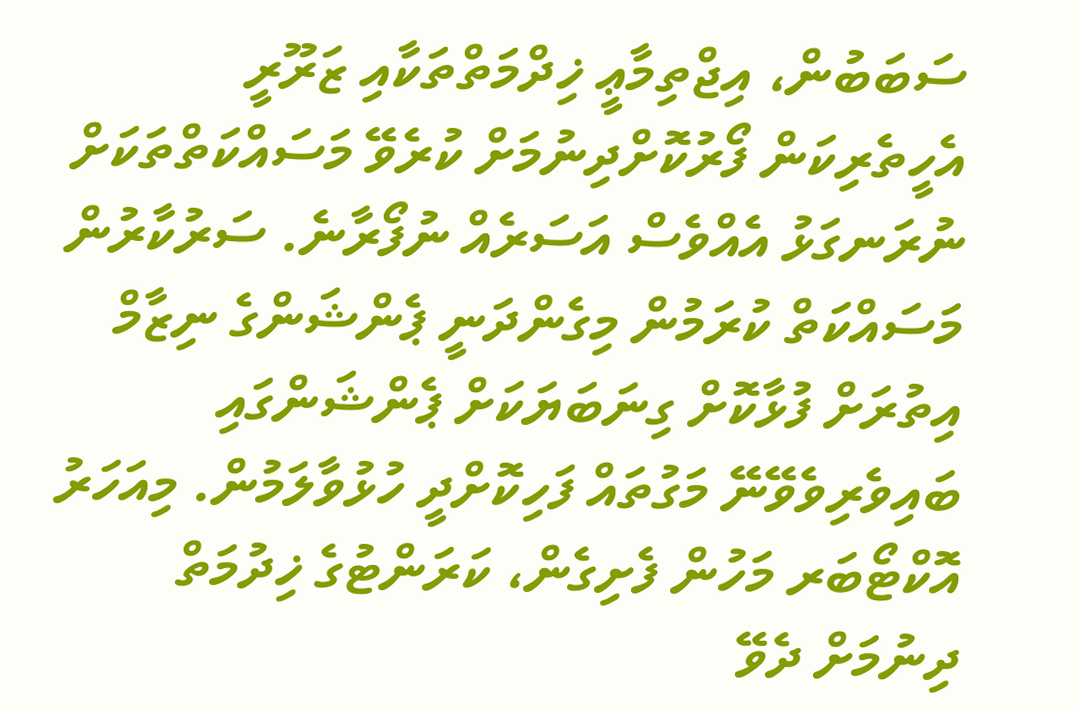ސަބަބުން، އިޖްތިމާޢީ ޚިދްމަތްތަކާއި ޒަރޫރީ އެހީތެރިކަން ފޯރުކޮށްދިނުމަށް ކުރެވޭ މަސައްކަތްތަކަށް ނުރަނގަޅު އެއްވެސް އަސަރެއް ނުފޯރާނެ. ސަރުކާރުން މަސައްކަތް ކުރަމުން މިގެންދަނީ ޕެންޝަންގެ ނިޒާމް އިތުރަށް ފުޅާކޮށް ގިނަބަޔަކަށް ޕެންޝަންގައި ބައިވެރިވެވޭނޭ މަގުތައް ފަހިކޮށްދީ ހުޅުވާލަމުން. މިއަހަރު އޮކްޓޯބަރ މަހުން ފެށިގެން، ކަރަންޓުގެ ޚިދުމަތް ދިނުމަށް ދެވޭ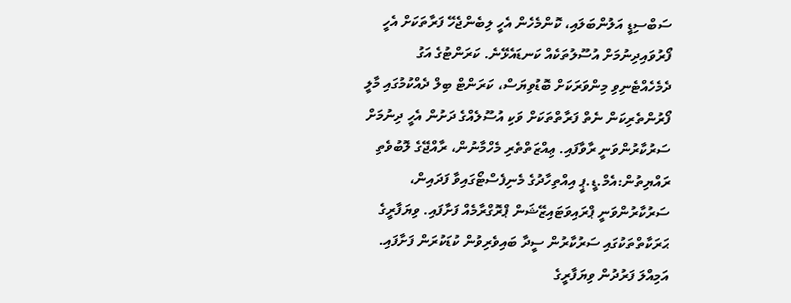ސަބްސިޑީ އަލުންބަލައި، ކޮންމެހެން އެހީ ލިބެންޖެހޭ ފަރާތަކަށް އެހީ ފޯރުވައިދިނުމަށް އުސޫލުތަކެއް ކަނޑައެޅޭނެ. ކަރަންޓުގެ އަގު ދެމެހެއްޓެނިވި މިންވަރަކަށް ބޮޑުވިޔަސް، ކަރަންޓް ބިލް ދެއްކުމުގައި މާލީ ފޯރުންތެރިކަން ނެތް ފަރާތްތަކަށް ވަކި އުސޫލެއްގެ ދަށުން އެހީ ދިނުމަށް ސަރުކާރުންވަނީ ރާވާފައި. ޢިއްޒަތްތެރި މެހްމާނުން، ރާއްޖޭގެ ލޮބުވެތި ރައްޔިތުން:އެމް.ޑީ.ޕީ އިއްތިހާދުގެ މެނިފެސްޓޯގައިވާ ފަދައިން، ސަރުކާރުންވަނީ ޕްރައިވަޓައިޒޭޝަން ޕްރޮގްރާމެއް ފަށާފައި. ވިޔަފާރީގެ ޙަރަކާތްތަކުގައި ސަރުކާރުން ސީދާ ބައިވެރިވުން ކުޑަކުރަން ފަށާފައި. އަމިއްލަ ފަރުދުން ވިޔަފާރީގެ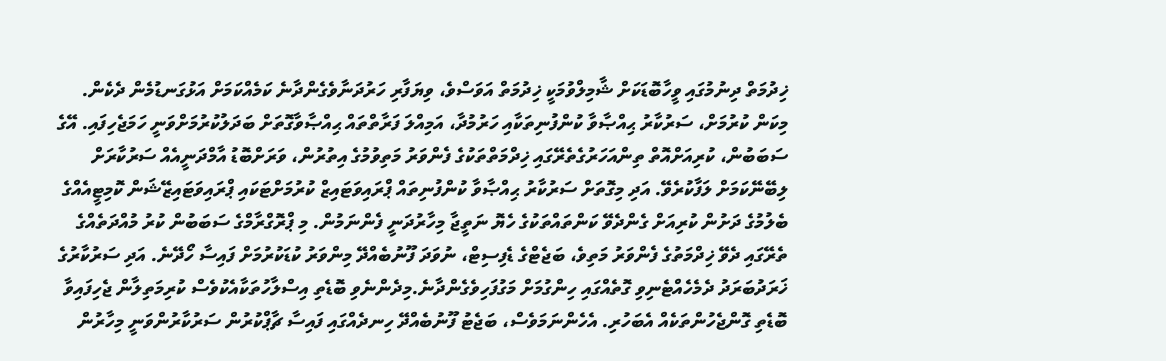ޚިދުމަތް ދިނުމުގައި ވީހާބޮޑަކަށް ޝާމިލްވުމަކީ ޚިދުމަތް އަވަސްވެ، ވިޔަފާރި ހަރުދަނާވެގެންދާނެ ކަމެއްކަމަށް އަޅުގަނޑުމެން ދެކެން. މިކަން ކުރުމަށް، ސަރުކާރު ޙިއްޞާވާ ކުންފުނިތަކާއި ހަރުމުދާ، އަމިއްލަ ފަރާތްތައް ޙިއްޞާވާގޮތަށް ބަދަލުކުރުމަށްވަނީ ހަމަޖެހިފައި. އޭގެ ސަބަބުން، ކުރިއަށްއޮތް ތިންއަހަރުގެތެރޭގައި ޚިދްމަތްތަކުގެ ފެންވަރު މަތިވުމުގެ އިތުރުން، ވަރަށްބޮޑު އާމްދަނީއެއް ސަރުކާރަށް ލިބޭނޭކަމަށް ލަފާކުރެވޭ. އަދި މިގޮތަށް ސަރުކާރު ޙިއްޞާވާ ކުންފުނިތައް ޕްރައިވަޓައިޒް ކުރުމަށްޓަކައި ޕްރައިވަޓައިޒޭޝަން ކޮމިޓީއެއްގެ ބެލުމުގެ ދަށުން ކުރިއަށް ގެންދެވޭ ކަންތައްތަކުގެ ހެޔޮ ނަތީޖާ މިހާރުދަނީ ފެންނަމުން. މި ޕްރޮގްރާމްގެ ސަބަބުން ކުރު މުއްދަތެއްގެ ތެރޭގައި ދެވޭ ޚިދްމަތުގެ ފެންވަރު މަތިވެ، ބަޖެޓްގެ ޑެފިސިޓް، ނުވަދަ ފޫނުބެއްދޭ މިންވަރު ކުޑަކުރުމަށް ފައިސާ ހޯދޭނެ. އަދި ސަރުކާރުގެ ޚަރަދުބަރަދު ދެމެހެއްޓެނިވި ގޮތެއްގައި ހިންގުމަށް މަގުފަހިވެގެންދާނެ.މިދެންނެވި ބޮޑެތި އިސްލާހުތަކާއެކުވެސް ކުރިމަތިލާން ޖެހިފައިވާ ބޮޑެތި ގޮންޖެހުންތަކެއް އެބަހުރި. އެހެންނަމަވެސް، ބަޖެޓު ފޫނުބެއްދޭ ހިނދެއްގައި ފައިސާ ޗާޕްކުރުން ސަރުކާރުންވަނީ މިހާރުން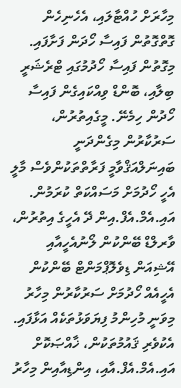މިހާރަށް ހުއްޓާލައި، އެހެނިހެން ގޮތްގޮތުން ފައިސާ ހޯދަން ފަށާފައި. މިގޮތުން ފައިސާ ހޯދުމުގައި ޓްރެޝަރީ ބިލާއި، ބޮންޑް ވިއްކައިގެން ފައިސާ ހޯދުން ހިމެނޭ. މީގެއިތުރުން، ސަރުކާރުން މިގެންދަނީ ބައިނަލްއަޤްވާމީ ފަރާތްތަކުންވެސް މާލީ އެހީ ހޯދުމަށް މަސައްކަތް ކުރަމުން. އައި.އެމް.އެފް.އިން ދޭ އެހީގެ އިތުރުން، ވާރލްޑް ބޭންކުން ލޯނުއެހީއާއި އޭޝިއަން ޑިވެލޮޕްމަންޓް ބޭންކުން އެހީއެއް ހޯދުމަށް ސަރުކާރުން މިހާރު މިވަނީ މުހިންމު ފިޔަވަޅުތަކެއް އަޅާފައި. އެކުވެރި ޤައުމުތަކުން، ޚާއްޞަކޮށް އައި.އެމް.އެފް.އާއި، އިންޑިއާއިން މިހާރު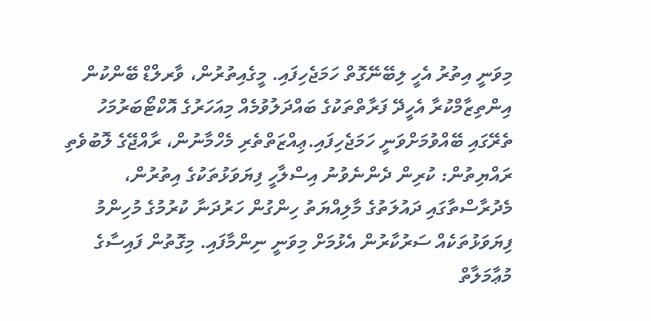މިވަނީ އިތުރު އެހީ ލިބޭނޭގޮތް ހަމަޖެހިފައި. މީގެއިތުރުން، ވާރލްޑް ބޭންކުން އިންތިޒާމްކުރާ އެހީދޭ ފަރާތްތަކުގެ ބައްދަލުވުމެއް މިއަހަރުގެ އޮކްޓޯބަރުމަހު ތެރޭގައި ބޭއްވުމަށްވަނީ ހަމަޖެހިފައި.ޢިއްޒަތްތެރި މެހްމާނުން، ރާއްޖޭގެ ލޮބުވެތި ރައްޔިތުން: ކުރިން ދެންނެވުނު އިސްލާހީ ފިޔަވަޅުތަކުގެ އިތުރުން، މެދުރާސްތާގައި ދައުލަތުގެ މާލިއްޔަތު ހިންގުން ހަރުދަނާ ކުރުމުގެ މުހިންމު ފިޔަވަޅުތަކެއް ސަރުކާރުން އެޅުމަށް މިވަނީ ނިންމާފައި. މިގޮތުން ފައިސާގެ މުޢާމަލާތް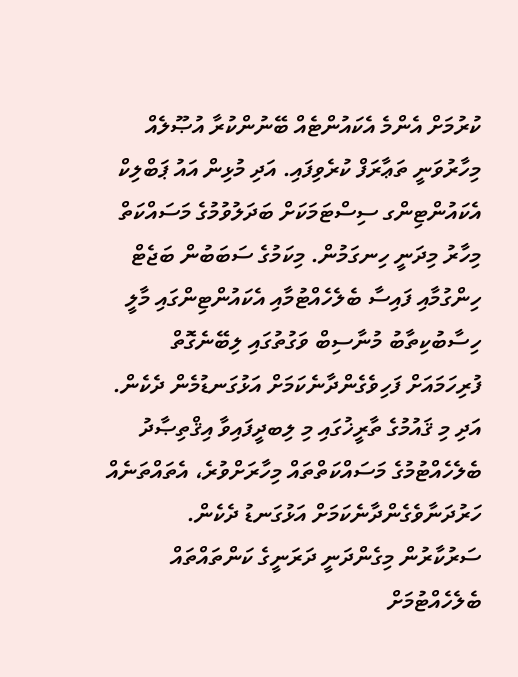ކުރުމަށް އެންމެ އެކައުންޓެއް ބޭނުންކުރާ އުޞޫލެއް މިހާރުވަނީ ތަޢާރަފް ކުރެވިފައި. އަދި މުޅިން އައު ޕަބްލިކް އެކައުންޓިންގ ސިސްޓަމަކަށް ބަދަލުވުމުގެ މަސައްކަތް މިހާރު މިދަނީ ހިނގަމުން. މިކަމުގެ ސަބަބުން ބަޖެޓް ހިންގުމާއި ފައިސާ ބެލެހެއްޓުމާއި އެކައުންޓިންގައި މާލީ ހިސާބުކިތާބު މުނާސިބް ވަގުތުގައި ލިބޭނެގޮތް ފުރިހަމައަށް ފަހިވެގެންދާނެކަމަށް އަޅުގަނޑުމެން ދެކެން. އަދި މި ޤައުމުގެ ތާރީޚުގައި މި ލިބދީފައިވާ އިޤްތިޞާދު ބެލެހެއްޓުމުގެ މަސައްކަތްތައް މިހާރަށްވުރެ، އެތައްތަނެއް ހަރުދަނާވެގެންދާނެކަމަށް އަޅުގަނޑު ދެކެން. ސަރުކާރުން މިގެންދަނީ ދަރަނީގެ ކަންތައްތައް ބެލެހެއްޓުމަށް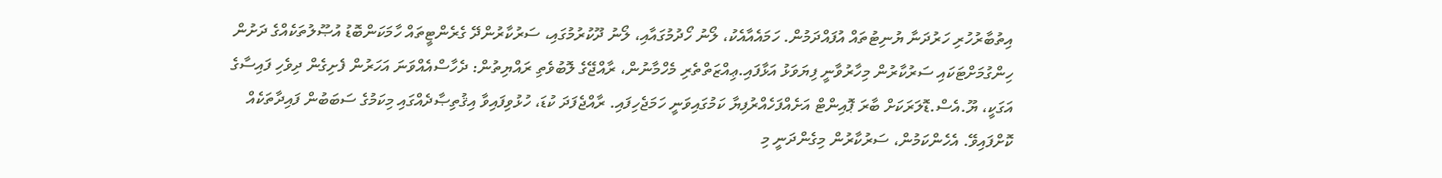އިތުބާރުހުރި ހަރުދަނާ ޔުނިޓުތައް އުފައްދަމުން. ހަމައެއާއެކު، ލޯނު ހޯދުމުގައާއި، ލޯނު ދޫކުރުމުގައި، ސަރުކާރުންދޭ ގެރެންޓީތައް ހާމަކަންބޮޑު އުޞޫލުތަކެއްގެ ދަށުން ހިންގުމަށްޓަކައި ސަރުކާރުން މިހާރުވާނީ ފިޔަވަޅު އަޅާފައި.ޢިއްޒަތްތެރި މެހްމާނުން، ރާއްޖޭގެ ލޮބުވެތި ރައްޔިތުން: ދެހާސްއެއްވަނަ އަހަރުން ފެށިގެން ދިވެހި ފައިސާގެ އަގަކީ، ޔޫ.އެސް.ޑޮލަރަކަށް ބާރަ ޕޮއިންޓް އަށެއްފަހެއްރުފިޔާ ކަމުގައިވަނީ ހަމަޖެހިފައި. ރާއްޖެފަދަ ކުޑަ، ހުޅުވިފައިވާ އިޤުތިޞާދެއްގައި މިކަމުގެ ސަބަބުން ފައިދާތަކެއް ކޮށްފައިވޭ. އެހެންކަމުން، ސަރުކާރުން މިގެންދަނީ މި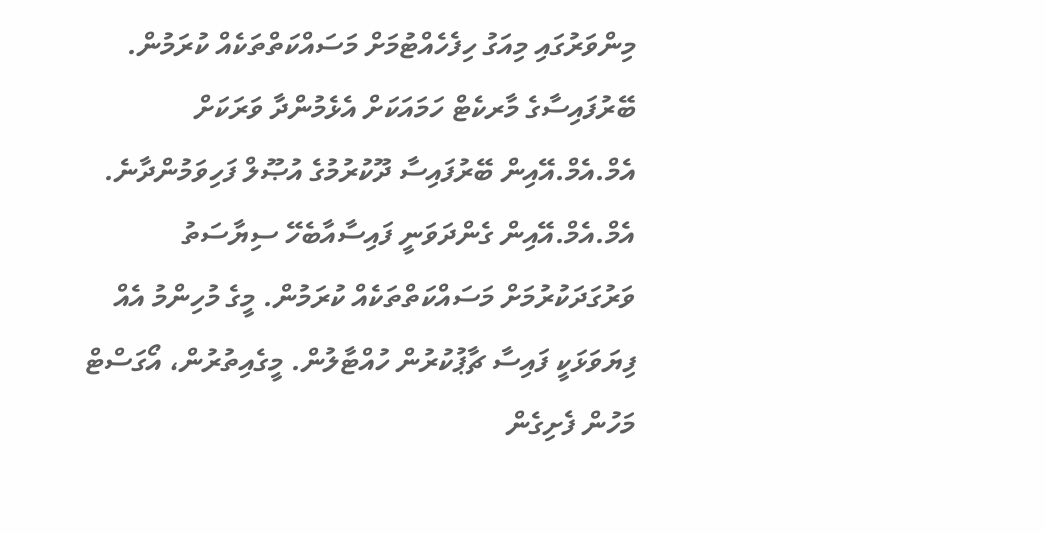މިންވަރުގައި މިއަގު ހިފެހެއްޓުމަށް މަސައްކަތްތަކެއް ކުރަމުން. ބޭރުފައިސާގެ މާރކެޓް ހަމައަކަށް އެޅެމުންދާ ވަރަކަށް އެމް.އެމް.އޭއިން ބޭރުފައިސާ ދޫކުރުމުގެ އުޞޫލް ފަހިވަމުންދާނެ. އެމް.އެމް.އޭއިން ގެންދަވަނީ ފައިސާއާބެހޭ ސިޔާސަތު ވަރުގަދަކުރުމަށް މަސައްކަތްތަކެއް ކުރަމުން. މީގެ މުހިންމު އެއް ފިޔަވަޅަކީ ފައިސާ ޗާޕުކުރުން ހުއްޓާލުން. މީގެއިތުރުން، އޯގަސްޓް މަހުން ފެށިގެން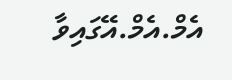އެމް.އެމް.އޭގައިވާ